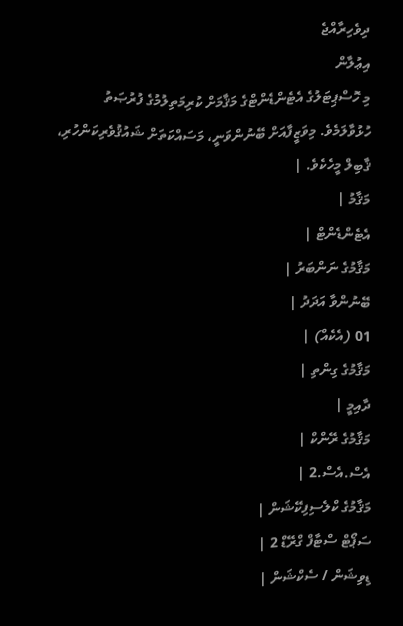ދިވެހިރާއްޖެ
އިޢުލާން
މި ހޮސްޕިޓަލުގެ އެޓެންޑެންޓްގެ މަޤާމަށް ކުރިމަތިލުމުގެ ފުރުޞަތު ހުޅުވާލަމެވެ. މިވަޒީފާއަށް ބޭނުންވަނީ، މަސައްކަތަށް ޝައުޤުވެރިކަންހުރި، ޤާބިލް މީހެކެވެ. |
މަޤާމު |
އެޓެންޑެންޓް |
މަޤާމުގެ ނަންބަރު |
ބޭނުންވާ އަދަދު |
01 (އެކެއް) |
މަޤާމުގެ ގިންތި |
ދާއިމީ |
މަޤާމުގެ ރޭންކް |
އެސް.އެސް.2 |
މަޤާމުގެ ކްލެސިފިކޭޝަން |
ސަޕޯޓް ސްޓާފް ގްރޭޑް 2 |
ޑިވިޝަން / ސެކްޝަން |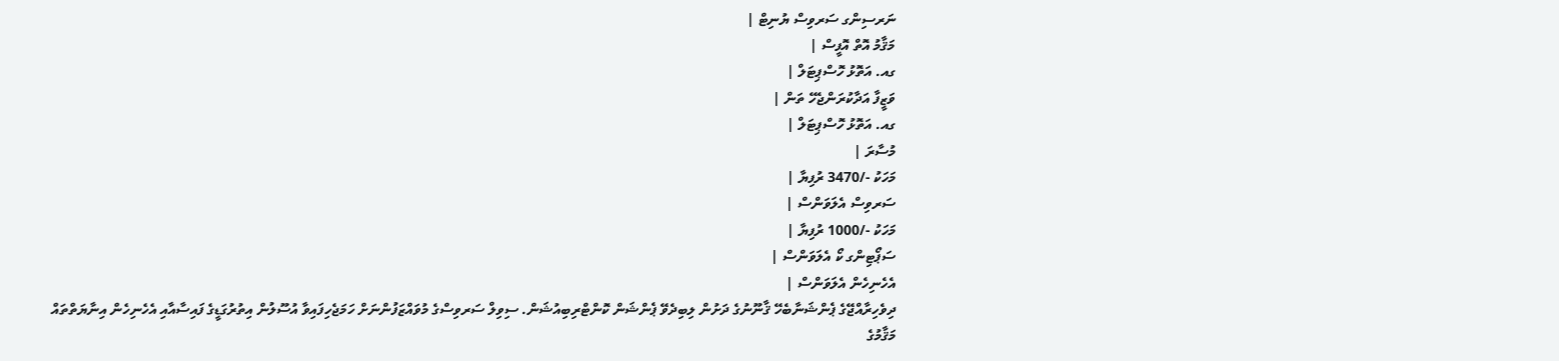ނަރސިންގ ސަރވިސް ޔުނިޓް |
މަޤާމު އޮތް އޮފީސް |
ގއ. އަތޮޅު ހޮސްޕިޓަލް |
ވަޒީފާ އަދާކުރަންޖެހޭ ތަން |
ގއ. އަތޮޅު ހޮސްޕިޓަލް |
މުސާރަ |
މަހަކު -/3470 ރުފިޔާ |
ސަރވިސް އެލަވަންސް |
މަހަކު -/1000 ރުފިޔާ |
ސަޕޯޓިންގ ކޯ އެލަވަންސް |
އެހެނިހެން އެލަވަންސް |
ދިވެހިރާއްޖޭގެ ޕެންޝަނާބެހޭ ޤާނޫނުގެ ދަށުން ލިބިދެވޭ ޕެންޝަން ކޮންޓްރިބިއުޝަން. ސިވިލް ސަރވިސްގެ މުވައްޒަފުންނަށް ހަމަޖެހިފައިވާ އުސޫލުން އިތުރުގަޑީގެ ފައިސާއާއި އެހެނިހެން އިނާޔަތްތައް
މަޤާމުގެ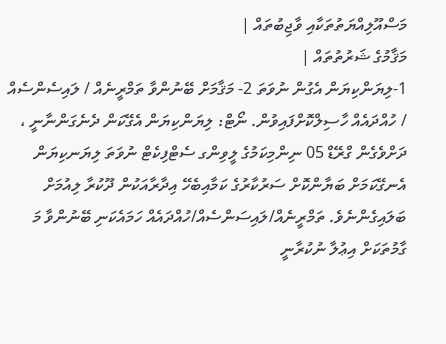މަސްއޫލިއްޔަތުތަކާއި ވާޖިބުތައް |
މަޤާމުގެ ޝަރުތުތައް |
1-ލިޔަންކިޔަން އެގުން ނުވަތަ 2- މަޤާމަށް ބޭނުންވާ ތަމްރީނެއް / ލައިސެންސެއް / ހުއްދައެއް ހާސިލްކޮށްފައިވުން. ނޯޓް: ލިޔަންކިޔަން އެގޭކަން ދެނެގަންނާނީ ، ދަށްވެގެން ގްރޭޑް 05 ނިންމިކަމުގެ ލީވިންގ ސެޓްފިކެޓް ނުވަތަ ލިޔަނކިޔަން އެނގޭކަމަށް ބަޔާންކޮށް ސަރުކާރުގެ ކަމާއިބެހޭ އިދާރާއަކުން ދޫކުރާ ލިއުމަށް ބަލައިގެންނެވެ. ތަމްރީނެއް/ލައިސަންސެއް/ހުއްދައެއް ހަމައެކަނި ބޭނުންވާ މަ ގާމުތަކަށް އިޢުލާ ނުކުރާނީ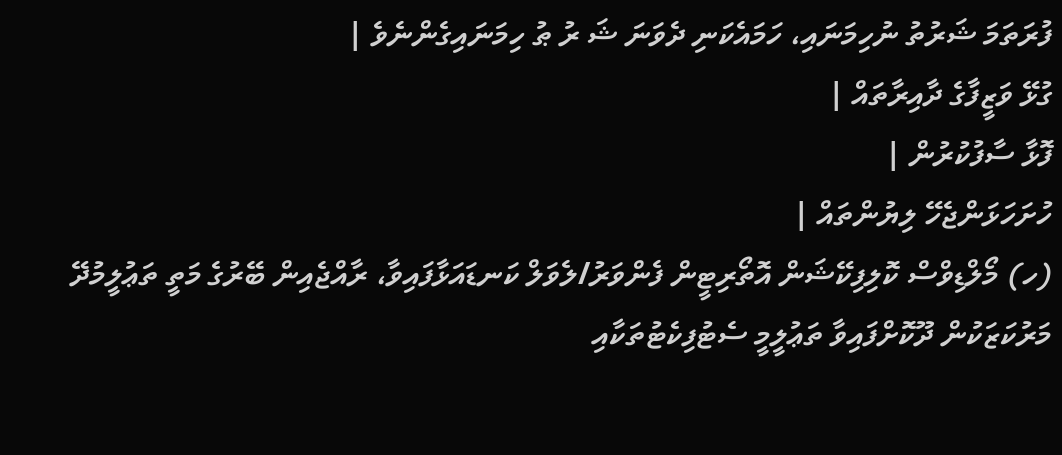ފުރަތަމަ ޝަރުތު ނުހިމަނައި، ހަމައެކަނި ދެވަނަ ޝަ ރު ޠު ހިމަނައިގެންނެވެ |
ގުޅޭ ވަޒީފާގެ ދާއިރާތައް |
ފޮޅާ ސާފުކުރުން |
ހުށަހަޅަންޖެހޭ ލިޔުންތައް |
(ހ) މޯލްޑިވްސް ކޮލިފިކޭޝަން އޮތޯރިޓީން ފެންވަރު/ލެވަލް ކަނޑައަޅާފައިވާ، ރާއްޖެއިން ބޭރުގެ މަތީ ތަޢުލީމުދޭ މަރުކަޒަކުން ދޫކޮށްފައިވާ ތަޢުލީމީ ސެޓުފިކެޓުތަކާއި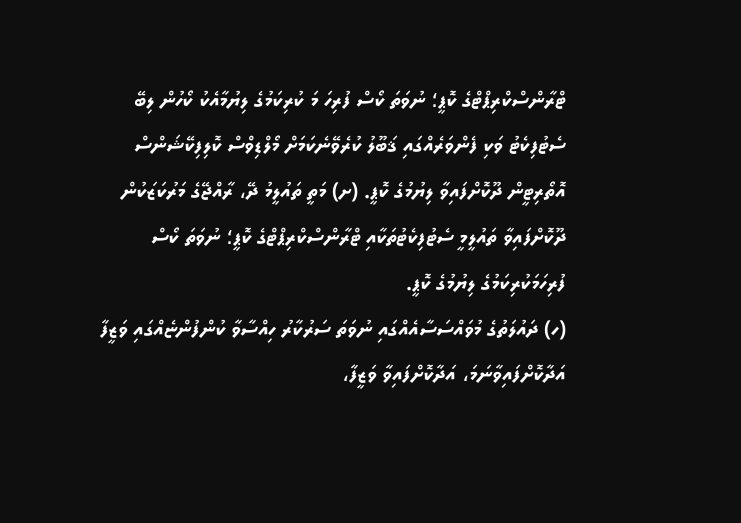ޓްރާންސްކްރިޕްޓްގެ ކޮޕީ؛ ނުވަތަ ކޯސް ފުރިހަ މަ ކުރިކަމުގެ ލިޔުމާއެކު ކޯހުން ލިބޭ ސެޓުފިކެޓު ވަކި ފެންވަރެއްގައި ޤަބޫލު ކުރެވޭނެކަމަށް މޯލްޑިވްސް ކޮލިފިކޭޝަންސް އޮތޯރިޓީން ދޫކޮށްފައިވާ ލިޔުމުގެ ކޮޕީ. (ށ) މަތީ ތައުލީމު ދޭ، ރާއްޖޭގެ މަރުކަޒަކުން ދޫކޮށްފައިވާ ތައުލީމީ ސެޓުފިކެޓުތަކާއި ޓްރާންސްކްރިޕްޓްގެ ކޮޕީ؛ ނުވަތަ ކޯސް ފުރިހަމަކުރިކަމުގެ ލިޔުމުގެ ކޮޕީ.
(ހ) ދައުލަތުގެ މުވައްސަސާއެއްގައި ނުވަތަ ސަރުކާރު ހިއްސާވާ ކުންފުންޏެއްގައި ވަޒީފާ އަދާކޮށްފައިވާނަމަ، އަދާކޮށްފައިވާ ވަޒީފާ،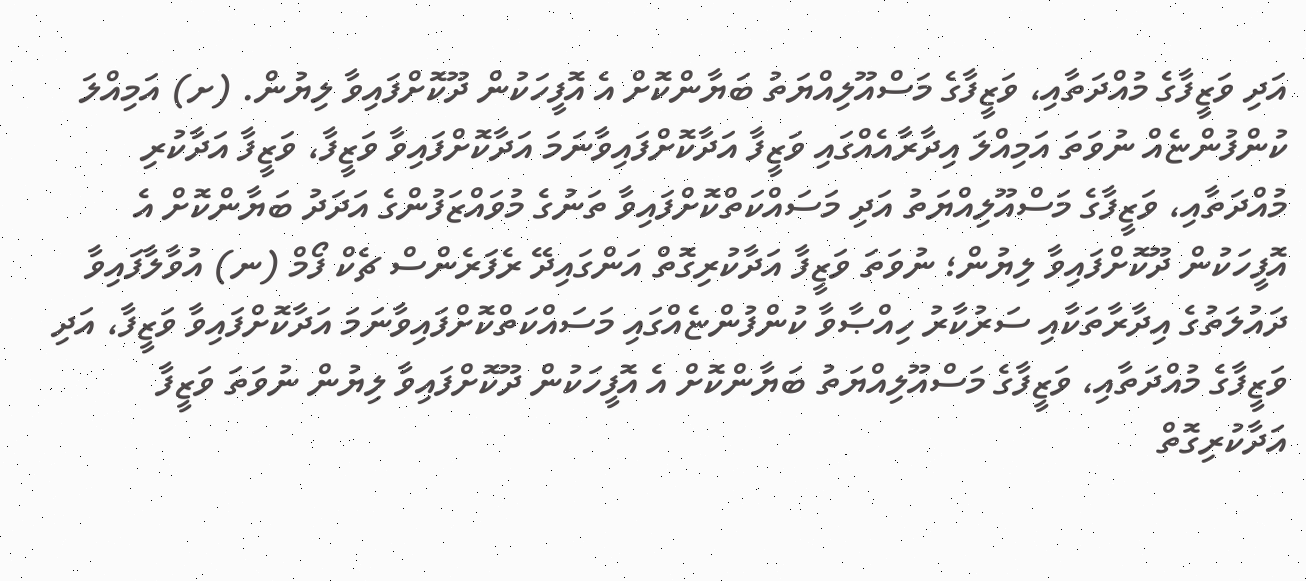އަދި ވަޒީފާގެ މުއްދަތާއި، ވަޒީފާގެ މަސްއޫލިއްޔަތު ބަޔާންކޮށް އެ އޮފީހަކުން ދޫކޮށްފައިވާ ލިޔުން. (ށ) އަމިއްލަ ކުންފުންޏެއް ނުވަތަ އަމިއްލަ އިދާރާއެއްގައި ވަޒީފާ އަދާކޮށްފައިވާނަމަ އަދާކޮށްފައިވާ ވަޒީފާ، ވަޒީފާ އަދާކުރި މުއްދަތާއި، ވަޒީފާގެ މަސްއޫލިއްޔަތު އަދި މަސައްކަތްކޮށްފައިވާ ތަނުގެ މުވައްޒަފުންގެ އަދަދު ބަޔާންކޮށް އެ އޮފީހަކުން ދޫކޮށްފައިވާ ލިޔުން؛ ނުވަތަ ވަޒީފާ އަދާކުރިގޮތް އަންގައިދޭ ރެފަރެންސް ޗެކް ފޯމް (ނ) އުވާލާފައިވާ ދައުލަތުގެ އިދާރާތަކާއި ސަރުކާރު ހިއްޞާވާ ކުންފުންޏެއްގައި މަސައްކަތްކޮށްފައިވާނަމަ އަދާކޮށްފައިވާ ވަޒީފާ، އަދި ވަޒީފާގެ މުއްދަތާއި، ވަޒީފާގެ މަސްއޫލިއްޔަތު ބަޔާންކޮށް އެ އޮފީހަކުން ދޫކޮށްފައިވާ ލިޔުން ނުވަތަ ވަޒީފާ އަދާކުރިގޮތް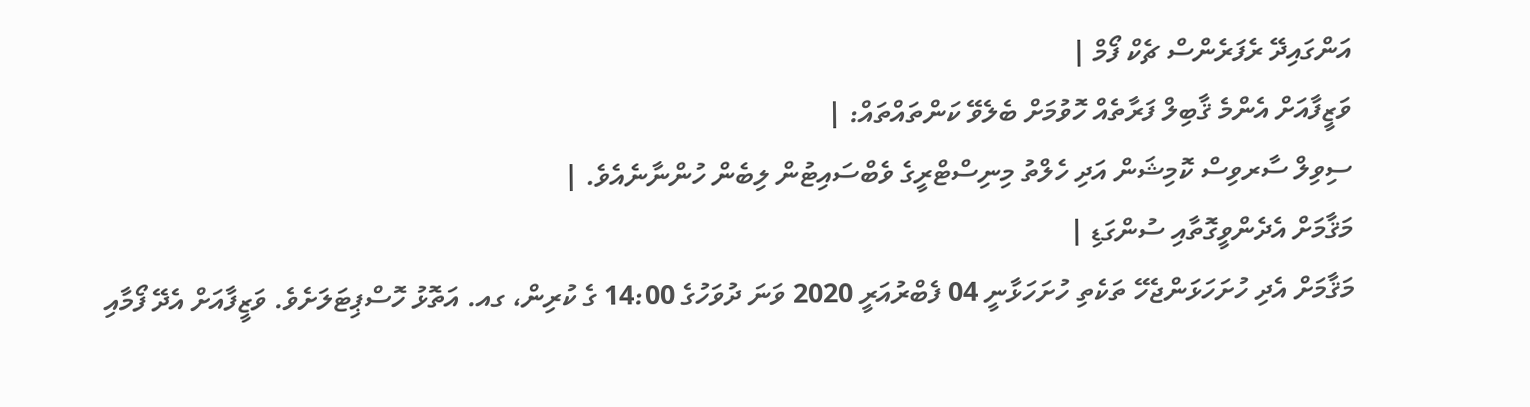އަންގައިދޭ ރެފަރެންސް ޗެކް ފޯމް |
ވަޒީފާއަށް އެންމެ ޤާބިލް ފަރާތެއް ހޮވުމަށް ބެލެވޭ ކަންތައްތައް: |
ސިވިލް ސާރވިސް ކޮމިޝަން އަދި ހެލްތު މިނިސްޓްރީގެ ވެބްސައިޓުން ލިބެން ހުންނާނެއެވެ. |
މަޤާމަށް އެދެންވީގޮތާއި ސުންގަޑި |
މަޤާމަށް އެދި ހުށަހަޅަންޖެހޭ ތަކެތި ހުށަހަޅާނީ 04 ފެބްރުއަރީ 2020 ވަނަ ދުވަހުގެ 14:00 ގެ ކުރިން، ގއ. އަތޮޅު ހޮސްޕިޓަލަށެވެ. ވަޒީފާއަށް އެދޭ ފޯމާއި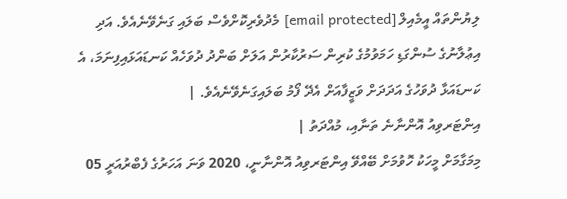ލިޔުންތައް އީމެއިލް [email protected] މެދުވެރިކޮށްވެސް ބަލައި ގަނެވޭނެއެވެ. އަދި އިޢުލާނުގެ ސުންގަޑި ހަމަވުމުގެ ކުރިން ސަރުކާރުން އަލަށް ބަންދު ދުވަހެއް ކަނޑައަޅައިފިނަމަ، އެ ކަނޑައަޅާ ދުވަހުގެ އަދަދަށް ވަޒީފާއަށް އެދޭ ފޯމު ބަލައިގަނެވޭނެއެވެ. |
އިންޓަރވިއު އޮންނާނެ ތަނާއި، މުއްދަތު |
މިމަގާމަށް މީހަކު ހޮވުމަށް ބޭއްވޭ އިންޓަރވިއު އޮންނާނީ، 2020 ވަނަ އަހަރުގެ ފެބްރުއަރީ 05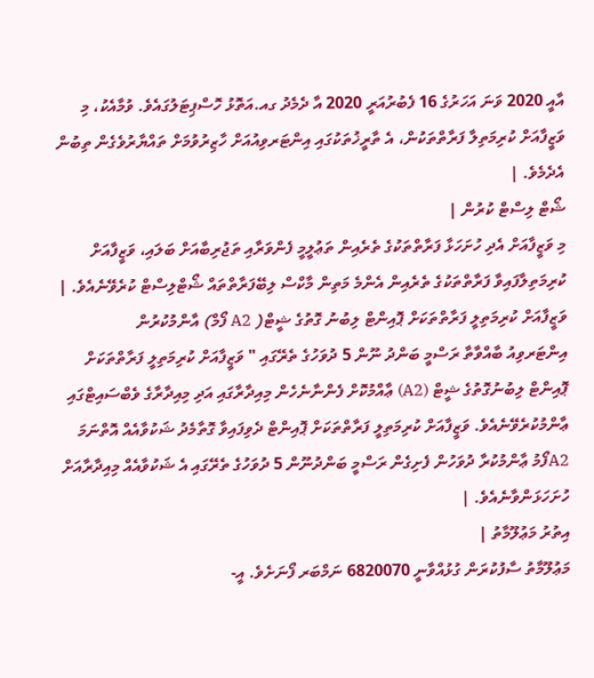އާއީ 2020 ވަނަ އަހަރުގެ 16 ފެބުރުއަރީ 2020 އާ ދެމެދު ގއ.އަތޮޅު ހޮސްޕިޓަލުގައެވެ. ވުމާއެކު، މި ވަޒީފާއަށް ކުރިމަތިލާ ފަރާތްތަކުން، އެ ތާރީޚުތަކުގައި އިންޓަރވިއުއަށް ހާޒިރުވުމަށް ތައްޔާރުވެގެން ތިބުން އެދެމެވެ. |
ޝޯޓް ލިސްޓް ކުރުން |
މި ވަޒީފާއަށް އެދި ހުށަހަޅާ ފަރާތްތަކުގެ ތެރެއިން ތަޢުލީމީ ފެންވަރާއި ތަޖުރިބާއަށް ބަލައި، ވަޒީފާއަށް ކުރިމަތިލާފައިވާ ފަރާތްތަކުގެ ތެރެއިން އެންމެ މަތިން މާކްސް ލިބޭފަރާތްތައް ޝޯޓްލިސްޓް ކުރެވޭނެއެވެ. |
ވަޒީފާއަށް ކުރިމަތިލީ ފަރާތްތަކަށް ޕޮއިންޓް ލިބުނު ގޮތުގެ ޝީޓް( A2 ފޯމް) އާންމުކުރުން
އިންޓަރވިއު ބާއްވާތާ ރަސްމީ ބަންދު ނޫން 5 ދުވަހުގެ ތެރޭގައި " ވަޒީފާއަށް ކުރިމަތިލީ ފަރާތްތަކަށް ޕޮއިންޓް ލިބުނުގޮތުގެ ޝީޓް (A2) ޢާއްމުކޮށް ފެންނާނެހެން މިއިދާރާގައި އަދި މިއިދާރާގެ ވެބްސައިޓްގައި ޢާންމުކުރެވޭނެއެވެ. ވަޒީފާއަށް ކުރިމަތިލީ ފަރާތްތަކަށް ޕޮއިންޓް ދެވިފައިވާ ގޮތާމެދު ޝަކުވާއެއް އޮތްނަމަ A2ފޯމު ޢާންމުކުރާ ދުވަހުން ފެށިގެން ރަސްމީ ބަންދުނޫން 5 ދުވަހުގެ ތެރޭގައި އެ ޝަކުވާއެއް މިއިދާރާއަށް ހުށަހަޅަންވާނެއެވެ. |
އިތުރު މަޢުލޫމާތު |
މަޢުލޫމާތު ސާފުކުރަން ގުޅުއްވާނީ 6820070 ނަމްބަރ ފޯނަށެވެ. އީ-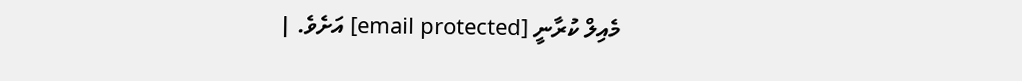މެއިލް ކުރާނީ [email protected] އަށެވެ. |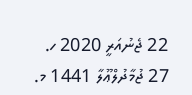22 ޖެނުއަރީ 2020 ހ.
27 ޖުމާދުލްޢޫލާ 1441 މ.